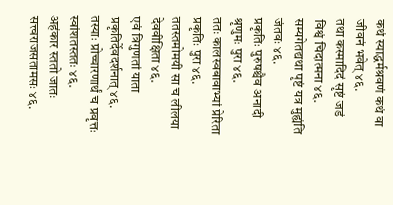कथं स्याद्धर्मश्रवणं कथं वा जीवनं भवेत् ४६.
तथा कस्मादिदं सृष्टं जडं विश्वं चिदात्मना ४६.
सम्यगेतद्यथा पृष्टं यत्र मुह्यंति जंतवः ४६.
प्रकृतिः पुरुषश्चैव अनादी श्रृणुमः पुरा ४६.
ततः कालस्वबावाभ्यां प्रेरिता प्रकृतिः पुरा ४६.
ततस्तमोमयी सा च लीलया देववीक्षिता ४६.
एवं त्रिगुणतां याता प्रकृतिर्देवदर्शनात् ४६.
तस्याः प्रोच्चारणार्थं च प्रवृत्तः स्वांशतस्ततः ४६.
अहंकार स्ततो जातः सत्त्वराजसतामसः ४६.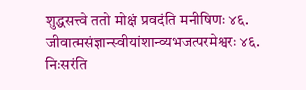शुद्धसत्त्वे ततो मोक्षं प्रवदंति मनीषिणः ४६.
जीवात्मसंज्ञान्स्वीयांशान्व्यभजत्परमेश्वरः ४६.
निःसरंति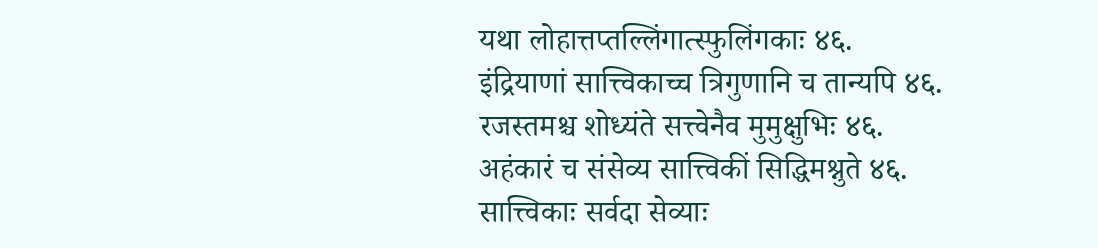यथा लोहात्तप्तल्लिंगात्स्फुलिंगकाः ४६.
इंद्रियाणां सात्त्विकाच्च त्रिगुणानि च तान्यपि ४६.
रजस्तमश्च शोध्यंते सत्त्वेनैव मुमुक्षुभिः ४६.
अहंकारं च संसेव्य सात्त्विकीं सिद्धिमश्नुते ४६.
सात्त्विकाः सर्वदा सेव्याः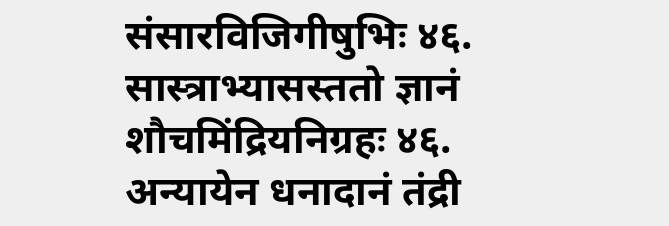संसारविजिगीषुभिः ४६.
सास्त्राभ्यासस्ततो ज्ञानं शौचमिंद्रियनिग्रहः ४६.
अन्यायेन धनादानं तंद्री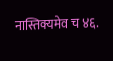नास्तिक्यमेव च ४६.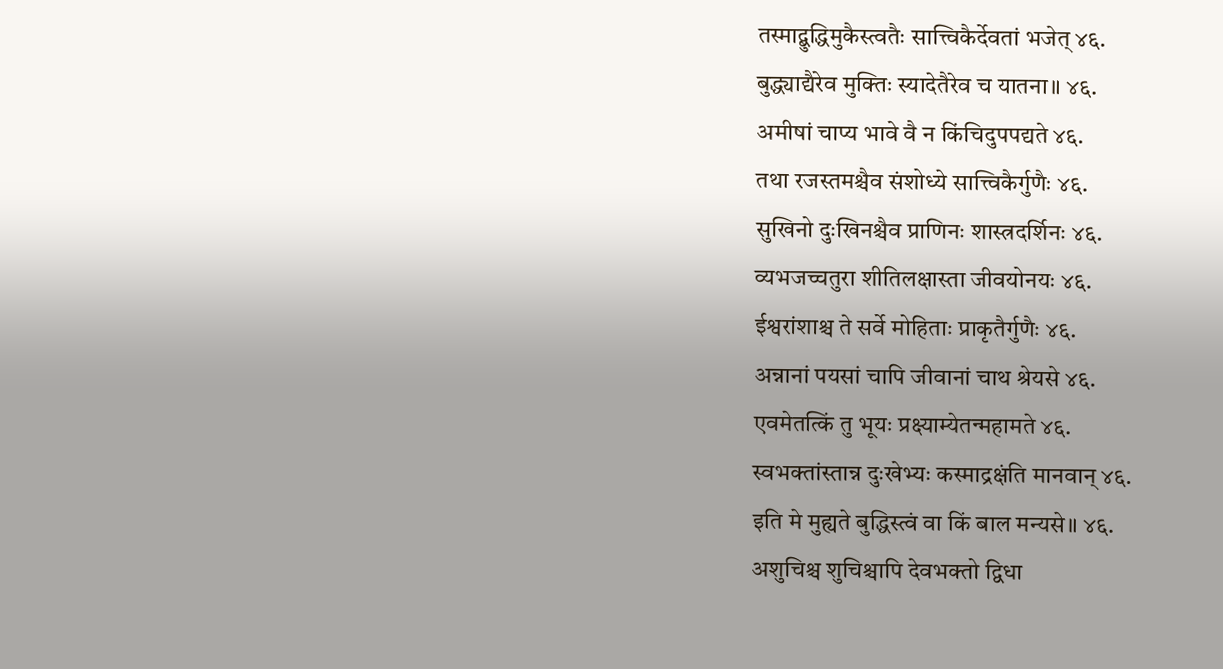तस्माद्बुद्धिमुकैस्त्वतैः सात्त्विकैर्देवतां भजेत् ४६.
बुद्ध्याद्यैरेव मुक्तिः स्यादेतैरेव च यातना॥ ४६.
अमीषां चाप्य भावे वै न किंचिदुपपद्यते ४६.
तथा रजस्तमश्चैव संशोध्ये सात्त्विकैर्गुणैः ४६.
सुखिनो दुःखिनश्चैव प्राणिनः शास्त्रदर्शिनः ४६.
व्यभजच्चतुरा शीतिलक्षास्ता जीवयोनयः ४६.
ईश्वरांशाश्च ते सर्वे मोहिताः प्राकृतैर्गुणैः ४६.
अन्नानां पयसां चापि जीवानां चाथ श्रेयसे ४६.
एवमेतत्किं तु भूयः प्रक्ष्याम्येतन्महामते ४६.
स्वभक्तांस्तान्न दुःखेभ्यः कस्माद्रक्षंति मानवान् ४६.
इति मे मुह्यते बुद्धिस्त्वं वा किं बाल मन्यसे॥ ४६.
अशुचिश्च शुचिश्चापि देवभक्तो द्विधा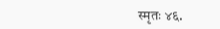स्मृतः ४६.